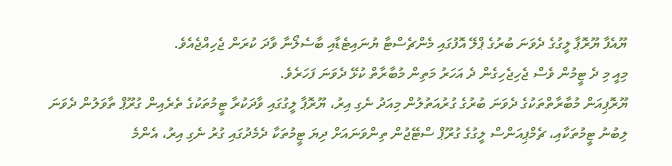ޔޫއެފާ ޔޫރޮޕާ ލީގުގެ ދެވަނަ ބުރުގެ ޕްލޭ އޮފުގައި މެންޗެސްޓާ ޔުނައިޓެޑާއި ބާސެލޯނާ ވާދަ ކުރަން ޖެހިއްޖެއެވެ.
މިއީ މި ދެ ޓީމުން ވެސް ޖެހިޖެހިގެން ދެ އަހަރު މަތިން މުބާރާތް ކުޅޭ ދެވަނަ ފަހަރެވެ.
ޔޫރޮޕިއަން މުބާރާތްތަކުގެ ދެވަނަ ބުރުގެ ގުރުއަތުލުން މިއަދު ނެގި އިރު، ޔޫރޮޕާ ލީގުގައި ވާދަކުރާ ޓީމުތަކުގެ ތެރެއިން ގުރޫޕް ތާވަލުން ދެވަނަ ލިބުނު ޓީމުތަކާއި، ޗެމްޕިއަންސް ލީގުގެ ގުރޫޕް ސްޓޭޖުން ތިންވަނައަށް ދިޔަ ޓީމުތަކާ ދެމެދުގައި ގުރު ނެގި އިރު، އެންމެ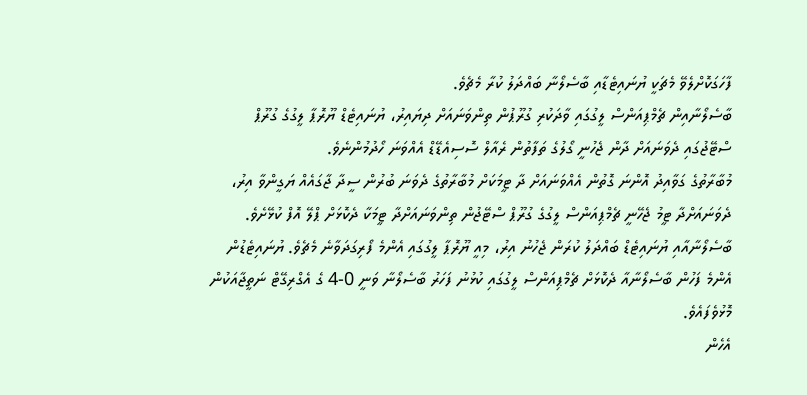ފާހަގަކޮށްލެވޭ މެޗަކީ ޔުނައިޓެޑާއި ބާސެލޯނާ ބައްދަލު ކުރާ މެޗެވެ.
ބާސެލޯނާއިން ޗެމްޕިއަންސް ލީގުގައި ވާދަކުރި ގުރޫޕުން ތިންވަނައަށް ދިޔައިރު، ޔުނައިޓެޑް ޔޫރޮޕާ ލީގުގެ ގުރޫޕް ސްޓޭޖުގައި ދެވަނައަށް ދާން ޖެހުނީ ގޯލުގެ ތަފާތުން ރެއާލް ސޮސިއެޑޭޑް އެއްވަނަ ހޯދުމުންނެވެ.
މުބާރާތުގެ ގަވާއިދު އޮންނަ ގޮތުން އެއްވަނައަށް ދާ ޓީމަކަށް މުބާރާތުގެ ދެވަނަ ބުރުން ސީދާ ޖާގައެއް ޔަގީންވާ އިރު، ދެވަނައަށްދާ ޓީމު ޖެހޭނީ ޗެމްޕިއަންސް ލީގުގެ ގުރޫޕް ސްޓޭޖުން ތިންވަނައަށްދާ ޓީމަކާ ދެކޮޅަށް ޕްލޭ އޮފް ކުޅޭށެވެ.
ބާސެލޯނާއާއި ޔުނައިޓެޑް ބައްދަލު ކުރަން ޖެހުނު އިރު، މިއީ ޔޫރޮޕާ ލީގުގައި އެންމެ ފޯރިގަދަވާނެ މެޗެވެ. ޔުނައިޓެޑުން އެންމެ ފަހުން ބާސެލޯނާއާ ދެކޮޅަށް ޗެމްޕިއަންސް ލީގުގައި ކުޅުނު ފަހަރު ބާސެލޯނާ ވަނީ 0-4 ގެ އެގްރިގޭޓް ނަތީޖާއަކުން މޮޅުވެފައެވެ.
އެހެން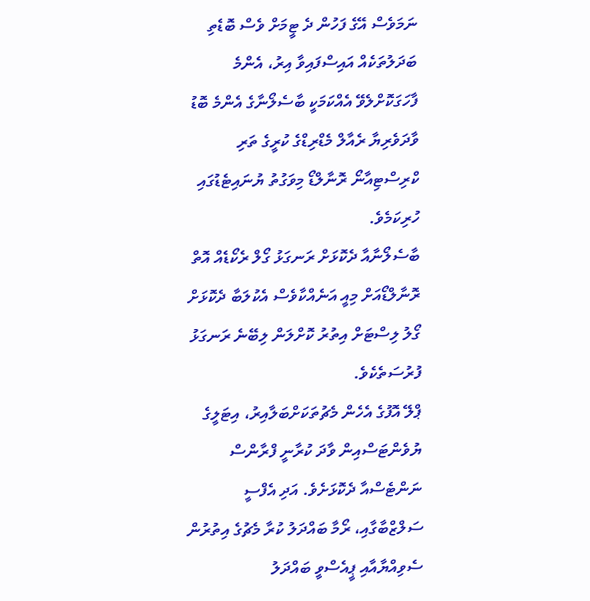ނަމަވެސް އޭގެ ފަހުން ދެ ޓީމަށް ވެސް ބޮޑެތި ބަދަލުތަކެއް އައިސްފައިވާ އިރު، އެންމެ ފާހަގަކޮށްލެވޭ އެއްކަމަކީ ބާސެލޯނާގެ އެންމެ ބޮޑު ވާދަވެރިޔާ ރެއާލް މެޑްރިޑްގެ ކުރީގެ ތަރި ކްރިސްޓިއާނޯ ރޮނާލްޑޯ މިވަގުތު ޔުނައިޓެޑުގައި ހުރިކަމެވެ.
ބާސެލޯނާއާ ދެކޮޅަށް ރަނގަޅު ގޯލް ރެކޯޑެއް އޮތް ރޮނާލްޑޯއަށް މިއީ އަނެއްކާވެސް އެކުލަބާ ދެކޮޅަށް ގޯލު ލިސްޓަށް އިތުރު ކޮށްލަން ލިބޭނެ ރަނގަޅު ފުރުސަތެކެވެ.
ޕްލޭ އޮފުގެ އެހެން މެޗުތަކަށްބަލާއިރު، އިޓަލީގެ ޔުވެންޓަސްއިން ވާދަ ކުރާނީ ފްރާންސް ނަންޓެސްއާ ދެކޮޅަށެވެ. އަދި އެފްސީ ސަލްޒްބާގާއި، ރޯމާ ބައްދަލު ކުރާ މެޗުގެ އިތުރުން ސެވިއްޔާއާއި ޕީއެސްވީ ބައްދަލު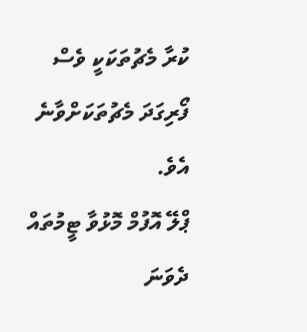ކުރާ މެޗުތަކަކީ ވެސް ފޯރިގަދަ މެޗުތަކަށްވާނެ އެވެ.
ޕްލޭ އޮފުމް މޮޅުވާ ޓީމުތައް ދެވަނަ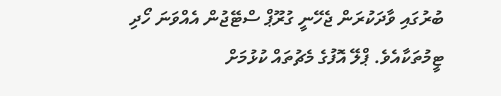ބުރުގައި ވާދަކުރަން ޖެހޭނީ ގުރޫޕް ސްޓޭޖުން އެއްވަނަ ހޯދި ޓީމުތަކާއެވެ. ޕްލޭ އޮފުގެ މެޗުތައް ކުޅުމަށް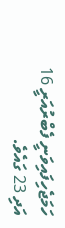ހަމަޖެހިފައިވަނީ ފެބްރުއަރީ 16 އަދި 23 ގައެވެ.